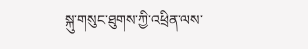སྐུ་གསུང་ཐུགས་ཀྱི་འཕྲིན་ལས་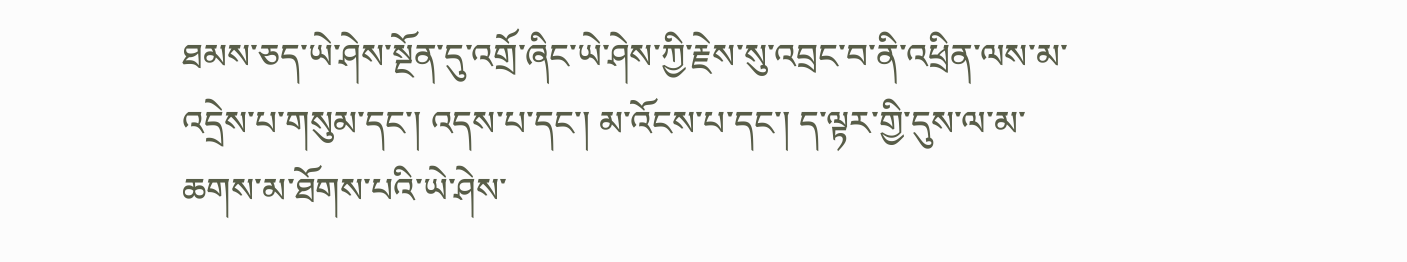ཐམས་ཅད་ཡེ་ཤེས་སྔོན་དུ་འགྲོ་ཞིང་ཡེ་ཤེས་ཀྱི་རྗེས་སུ་འབྲང་བ་ནི་འཕྲིན་ལས་མ་འདྲེས་པ་གསུམ་དང་། འདས་པ་དང་། མ་འོངས་པ་དང་། ད་ལྟར་གྱི་དུས་ལ་མ་ཆགས་མ་ཐོགས་པའི་ཡེ་ཤེས་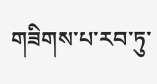གཟིགས་པ་རབ་ཏུ་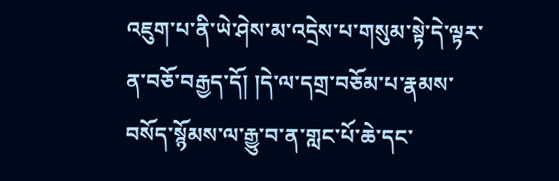འཇུག་པ་ནི་ཡེ་ཤེས་མ་འདྲེས་པ་གསུམ་སྟེ་དེ་ལྟར་ན་བཅོ་བརྒྱད་དོ། །དེ་ལ་དགྲ་བཅོམ་པ་རྣམས་བསོད་སྙོམས་ལ་རྒྱུ་བ་ན་གླང་པོ་ཆེ་དང་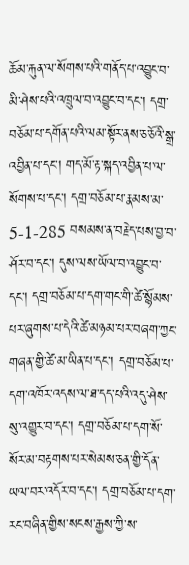ཆོམ་རྐུན་ལ་སོགས་པའི་གནོད་པ་འབྱུང་བ་མི་ཤེས་པའི་འཁྲུལ་བ་འབྱུང་བ་དང་། དགྲ་བཅོམ་པ་དགོན་པའི་ལམ་སྟོར་ནས་ཅ་ཅོའི་སྒྲ་འབྱིན་པ་དང་། གད་མོ་རྟ་སྐད་འབྱིན་པ་ལ་སོགས་པ་དང་། དགྲ་བཅོམ་པ་རྣམས་མ་ 5-1-285 བསམས་ན་བརྗེད་པས་བྱ་བ་ཤོར་བ་དང་། དུས་ལས་ཡོལ་བ་འབྱུང་བ་དང་། དགྲ་བཅོམ་པ་དག་གང་གི་ཚེ་སྙོམས་པར་ཞུགས་པ་དེའི་ཚེ་མཉམ་པར་བཞག་ཀྱང་གཞན་གྱི་ཚེ་མ་ཡིན་པ་དང་། དགྲ་བཅོམ་པ་དག་འཁོར་འདས་ལ་ཐ་དད་པའི་འདུ་ཤེས་སུ་འགྱུར་བ་དང་། དགྲ་བཅོམ་པ་དག་སོ་སོར་མ་བརྟགས་པར་སེམས་ཅན་གྱི་དོན་ཡལ་བར་འདོར་བ་དང་། དགྲ་བཅོམ་པ་དག་རང་བཞིན་གྱིས་སངས་རྒྱས་ཀྱི་ས་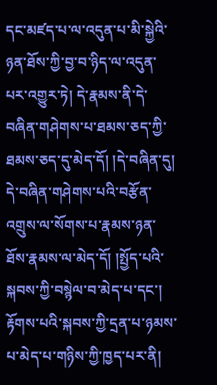དང་མཛད་པ་ལ་འདུན་པ་མི་སྐྱེའི་ཉན་ཐོས་ཀྱི་བྱ་བ་ཉིད་ལ་འདུན་པར་འགྱུར་ཏེ། དེ་རྣམས་ནི་དེ་བཞིན་གཤེགས་པ་ཐམས་ཅད་ཀྱི་ཐམས་ཅད་དུ་མེད་དོ། །དེ་བཞིན་དུ། དེ་བཞིན་གཤེགས་པའི་བརྩོན་འགྲུས་ལ་སོགས་པ་རྣམས་ཉན་ཐོས་རྣམས་ལ་མེད་དོ། །སྤྱོད་པའི་སྐབས་ཀྱི་བསྙེལ་བ་མེད་པ་དང་། རྟོགས་པའི་སྐབས་ཀྱི་དྲན་པ་ཉམས་པ་མེད་པ་གཉིས་ཀྱི་ཁྱད་པར་ནི།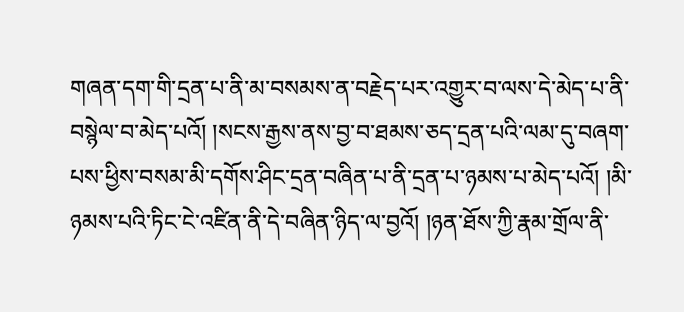གཞན་དག་གི་དྲན་པ་ནི་མ་བསམས་ན་བརྗེད་པར་འགྱུར་བ་ལས་དེ་མེད་པ་ནི་བསྙེལ་བ་མེད་པའོ། །སངས་རྒྱས་ནས་བྱ་བ་ཐམས་ཅད་དྲན་པའི་ལམ་དུ་བཞག་པས་ཕྱིས་བསམ་མི་དགོས་ཤིང་དྲན་བཞིན་པ་ནི་དྲན་པ་ཉམས་པ་མེད་པའོ། །མི་ཉམས་པའི་ཏིང་ངེ་འཛིན་ནི་དེ་བཞིན་ཉིད་ལ་བྱའོ། །ཉན་ཐོས་ཀྱི་རྣམ་གྲོལ་ནི་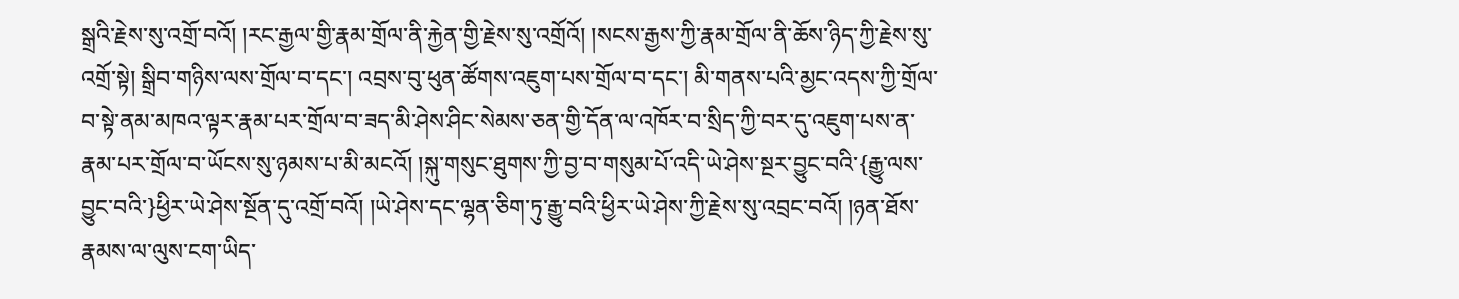སྒྲའི་རྗེས་སུ་འགྲོ་བའོ། །རང་རྒྱལ་གྱི་རྣམ་གྲོལ་ནི་རྐྱེན་གྱི་རྗེས་སུ་འགྲོའོ། །སངས་རྒྱས་ཀྱི་རྣམ་གྲོལ་ནི་ཆོས་ཉིད་ཀྱི་རྗེས་སུ་འགྲོ་སྟེ། སྒྲིབ་གཉིས་ལས་གྲོལ་བ་དང་། འབྲས་བུ་ཕུན་ཚོགས་འཇུག་པས་གྲོལ་བ་དང་། མི་གནས་པའི་མྱང་འདས་ཀྱི་གྲོལ་བ་སྟེ་ནམ་མཁའ་ལྟར་རྣམ་པར་གྲོལ་བ་ཟད་མི་ཤེས་ཤིང་སེམས་ཅན་གྱི་དོན་ལ་འཁོར་བ་སྲིད་ཀྱི་བར་དུ་འཇུག་པས་ན་རྣམ་པར་གྲོལ་བ་ཡོངས་སུ་ཉམས་པ་མི་མངའོ། །སྐུ་གསུང་ཐུགས་ཀྱི་བྱ་བ་གསུམ་པོ་འདི་ཡེ་ཤེས་སྔར་བྱུང་བའི་{རྒྱུ་ལས་བྱུང་བའི་}ཕྱིར་ཡེ་ཤེས་སྔོན་དུ་འགྲོ་བའོ། །ཡེ་ཤེས་དང་ལྷན་ཅིག་ཏུ་རྒྱུ་བའི་ཕྱིར་ཡེ་ཤེས་ཀྱི་རྗེས་སུ་འབྲང་བའོ། །ཉན་ཐོས་རྣམས་ལ་ལུས་ངག་ཡིད་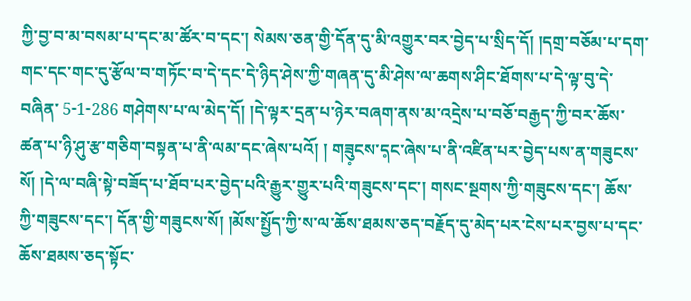ཀྱི་བྱ་བ་མ་བསམ་པ་དང་མ་ཚོར་བ་དང་། སེམས་ཅན་གྱི་དོན་དུ་མི་འགྱུར་བར་བྱེད་པ་སྲིད་དོ། །དགྲ་བཅོམ་པ་དག་གང་དང་གང་དུ་རྩོལ་བ་གཏོང་བ་དེ་དང་དེ་ཉིད་ཤེས་ཀྱི་གཞན་དུ་མི་ཤེས་ལ་ཆགས་ཤིང་ཐོགས་པ་དེ་ལྟ་བུ་དེ་བཞིན་ 5-1-286 གཤེགས་པ་ལ་མེད་དོ། །དེ་ལྟར་དྲན་པ་ཉེར་བཞག་ནས་མ་འདྲེས་པ་བཅོ་བརྒྱད་ཀྱི་བར་ཆོས་ཚན་པ་ཉི་ཤུ་རྩ་གཅིག་བསྟན་པ་ནི་ལམ་དང་ཞེས་པའོ། ། གཟུ༷ངས་ད༷ང་ཞེས་པ་ནི་འཛིན་པར་བྱེད་པས་ན་གཟུངས་སོ། །དེ་ལ་བཞི་སྟེ་བཟོད་པ་ཐོབ་པར་བྱེད་པའི་རྒྱུར་གྱུར་པའི་གཟུངས་དང་། གསང་སྔགས་ཀྱི་གཟུངས་དང་། ཆོས་ཀྱི་གཟུངས་དང་། དོན་གྱི་གཟུངས་སོ། །མོས་སྤྱོད་ཀྱི་ས་ལ་ཆོས་ཐམས་ཅད་བརྗོད་དུ་མེད་པར་ངེས་པར་བྱས་པ་དང་ཆོས་ཐམས་ཅད་སྟོང་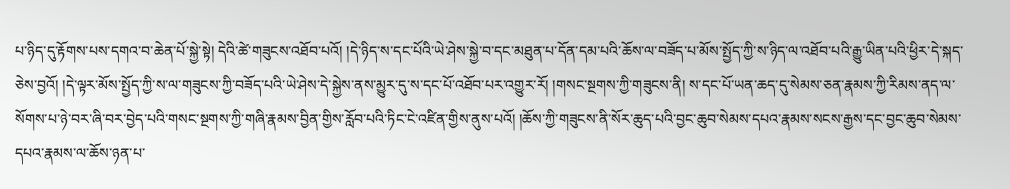པ་ཉིད་དུ་རྟོགས་པས་དགའ་བ་ཆེན་པོ་སྐྱེ་སྟེ། དེའི་ཚེ་གཟུངས་འཐོབ་པའོ། །དེ་ཉིད་ས་དང་པོའི་ཡེ་ཤེས་སྐྱེ་བ་དང་མཐུན་པ་དོན་དམ་པའི་ཆོས་ལ་བཟོད་པ་མོས་སྤྱོད་ཀྱི་ས་ཉིད་ལ་འཐོབ་པའི་རྒྱུ་ཡིན་པའི་ཕྱིར་དེ་སྐད་ཅེས་བྱའོ། །དེ་ལྟར་མོས་སྤྱོད་ཀྱི་ས་ལ་གཟུངས་ཀྱི་བཟོད་པའི་ཡེ་ཤེས་དེ་སྐྱེས་ནས་མྱུར་དུ་ས་དང་པོ་འཐོབ་པར་འགྱུར་རོ། །གསང་སྔགས་ཀྱི་གཟུངས་ནི། ས་དང་པོ་ཡན་ཆད་དུ་སེམས་ཅན་རྣམས་ཀྱི་རིམས་ནད་ལ་སོགས་པ་ཉེ་བར་ཞི་བར་བྱེད་པའི་གསང་སྔགས་ཀྱི་གཞི་རྣམས་བྱིན་གྱིས་རློབ་པའི་ཏིང་ངེ་འཛིན་གྱིས་ནུས་པའོ། །ཆོས་ཀྱི་གཟུངས་ནི་སོར་ཆུད་པའི་བྱང་ཆུབ་སེམས་དཔའ་རྣམས་སངས་རྒྱས་དང་བྱང་ཆུབ་སེམས་དཔའ་རྣམས་ལ་ཆོས་ཉན་པ་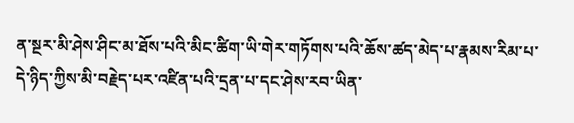ན་སྔར་མི་ཤེས་ཤིང་མ་ཐོས་པའི་མིང་ཚིག་ཡི་གེར་གཏོགས་པའི་ཆོས་ཚད་མེད་པ་རྣམས་རིམ་པ་དེ་ཉིད་ཀྱིས་མི་བརྗེད་པར་འཛིན་པའི་དྲན་པ་དང་ཤེས་རབ་ཡིན་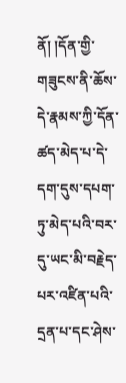ནོ། །དོན་གྱི་གཟུངས་ནི་ཆོས་དེ་རྣམས་ཀྱི་དོན་ཚད་མེད་པ་དེ་དག་དུས་དཔག་ཏུ་མེད་པའི་བར་དུ་ཡང་མི་བརྗེད་པར་འཛིན་པའི་དྲན་པ་དང་ཤེས་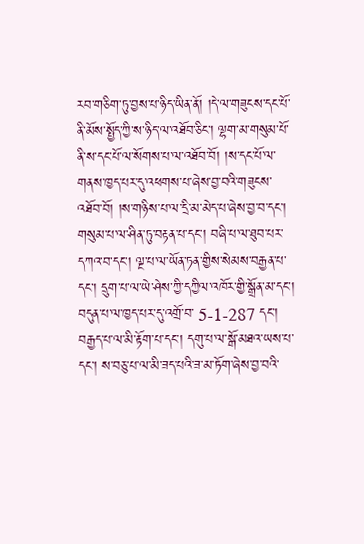རབ་གཅིག་ཏུ་བྱས་པ་ཉིད་ཡིན་ནོ། །དེ་ལ་གཟུངས་དང་པོ་ནི་མོས་སྤྱོད་ཀྱི་ས་ཉིད་ལ་འཐོབ་ཅིང་། ལྷག་མ་གསུམ་པོ་ནི་ས་དང་པོ་ལ་སོགས་པ་ལ་འཐོབ་བོ། །ས་དང་པོ་ལ་གནས་ཁྱད་པར་དུ་འཕགས་པ་ཞེས་བྱ་བའི་གཟུངས་འཐོབ་བོ། །ས་གཉིས་པ་ལ་དྲི་མ་མེད་པ་ཞེས་བྱ་བ་དང་། གསུམ་པ་ལ་ཤིན་ཏུ་བརྟན་པ་དང་། བཞི་པ་ལ་ཐུབ་པར་དཀའ་བ་དང་། ལྔ་པ་ལ་ཡོན་ཏན་གྱིས་སེམས་བརྒྱན་པ་དང་། དྲུག་པ་ལ་ཡེ་ཤེས་ཀྱི་དཀྱིལ་འཁོར་གྱི་སྒྲོན་མ་དང་། བདུན་པ་ལ་ཁྱད་པར་དུ་འགྲོ་བ་ 5-1-287 དང་། བརྒྱད་པ་ལ་མི་རྟོག་པ་དང་། དགུ་པ་ལ་སྒོ་མཐའ་ཡས་པ་དང་། ས་བཅུ་པ་ལ་མི་ཟད་པའི་ཟ་མ་ཏོག་ཞེས་བྱ་བའི་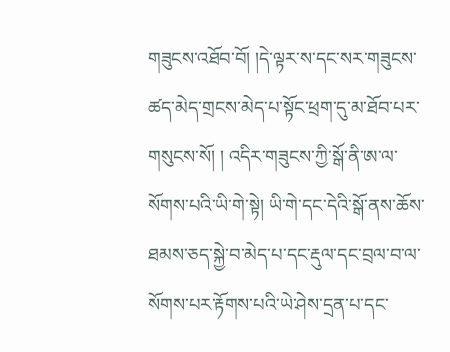གཟུངས་འཐོབ་བོ། །དེ་ལྟར་ས་དང་སར་གཟུངས་ཚད་མེད་གྲངས་མེད་པ་སྟོང་ཕྲག་དུ་མ་ཐོབ་པར་གསུངས་སོ། ། འདིར་གཟུངས་ཀྱི་སྒོ་ནི་ཨ་ལ་སོགས་པའི་ཡི་གེ་སྟེ། ཡི་གེ་དང་དེའི་སྒོ་ནས་ཆོས་ཐམས་ཅད་སྐྱེ་བ་མེད་པ་དང་རྡུལ་དང་བྲལ་བ་ལ་སོགས་པར་རྟོགས་པའི་ཡེ་ཤེས་དྲན་པ་དང་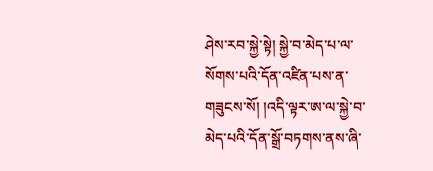ཤེས་རབ་སྐྱེ་སྟེ། སྐྱེ་བ་མེད་པ་ལ་སོགས་པའི་དོན་འཛིན་པས་ན་གཟུངས་སོ། །འདི་ལྟར་ཨ་ལ་སྐྱེ་བ་མེད་པའི་དོན་སྒྲོ་བཏགས་ནས་ཞི་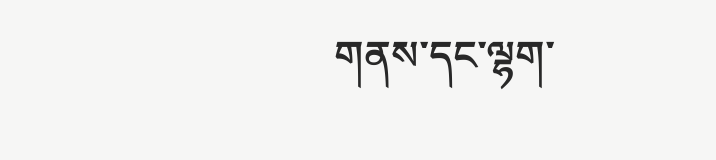གནས་དང་ལྷག་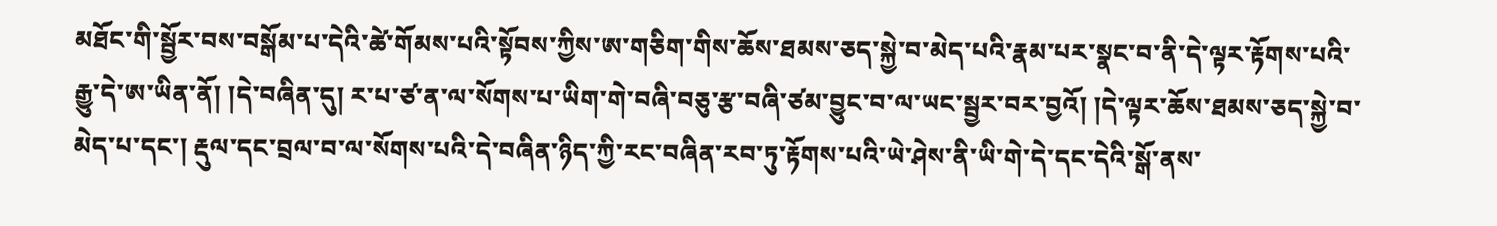མཐོང་གི་སྦྱོར་བས་བསྒོམ་པ་དེའི་ཚེ་གོམས་པའི་སྟོབས་ཀྱིས་ཨ་གཅིག་གིས་ཆོས་ཐམས་ཅད་སྐྱེ་བ་མེད་པའི་རྣམ་པར་སྣང་བ་ནི་དེ་ལྟར་རྟོགས་པའི་རྒྱུ་དེ་ཨ་ཡིན་ནོ། །དེ་བཞིན་དུ། ར་པ་ཙ་ན་ལ་སོགས་པ་ཡིག་གེ་བཞི་བཅུ་རྩ་བཞི་ཙམ་བྱུང་བ་ལ་ཡང་སྦྱར་བར་བྱའོ། །དེ་ལྟར་ཆོས་ཐམས་ཅད་སྐྱེ་བ་མེད་པ་དང་། རྡུལ་དང་བྲལ་བ་ལ་སོགས་པའི་དེ་བཞིན་ཉིད་ཀྱི་རང་བཞིན་རབ་ཏུ་རྟོགས་པའི་ཡེ་ཤེས་ནི་ཡི་གེ་དེ་དང་དེའི་སྒོ་ནས་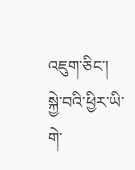འཇུག་ཅིང་། སྐྱེ་བའི་ཕྱིར་ཡི་གེ་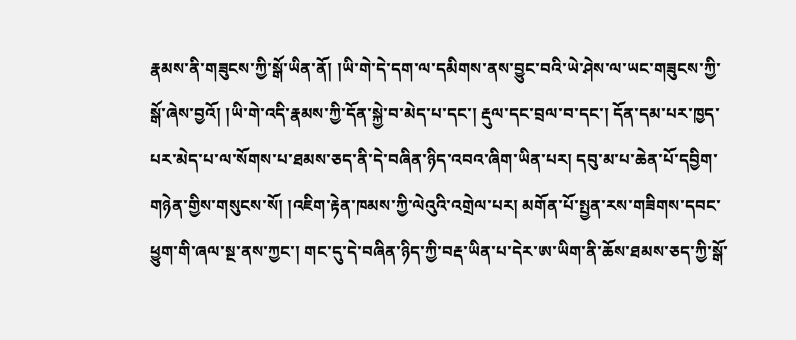རྣམས་ནི་གཟུངས་ཀྱི་སྒོ་ཡིན་ནོ། །ཡི་གེ་དེ་དག་ལ་དམིགས་ནས་བྱུང་བའི་ཡེ་ཤེས་ལ་ཡང་གཟུངས་ཀྱི་སྒོ་ཞེས་བྱའོ། །ཡི་གེ་འདི་རྣམས་ཀྱི་དོན་སྐྱེ་བ་མེད་པ་དང་། རྡུལ་དང་བྲལ་བ་དང་། དོན་དམ་པར་ཁྱད་པར་མེད་པ་ལ་སོགས་པ་ཐམས་ཅད་ནི་དེ་བཞིན་ཉིད་འབའ་ཞིག་ཡིན་པར། དབུ་མ་པ་ཆེན་པོ་དབྱིག་གཉེན་གྱིས་གསུངས་སོ། །འཇིག་རྟེན་ཁམས་ཀྱི་ལེའུའི་འགྲེལ་པར། མགོན་པོ་སྤྱན་རས་གཟིགས་དབང་ཕྱུག་གི་ཞལ་སྔ་ནས་ཀྱང་། གང་དུ་དེ་བཞིན་ཉིད་ཀྱི་བརྡ་ཡིན་པ་དེར་ཨ་ཡིག་ནི་ཆོས་ཐམས་ཅད་ཀྱི་སྒོ་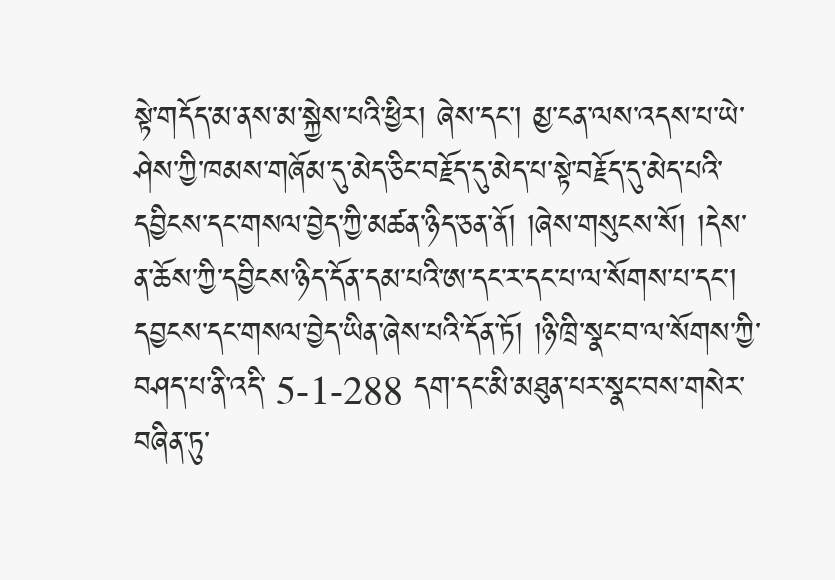སྟེ་གདོད་མ་ནས་མ་སྐྱེས་པའི་ཕྱིར། ཞེས་དང་། མྱ་ངན་ལས་འདས་པ་ཡེ་ཤེས་ཀྱི་ཁམས་གཞོམ་དུ་མེད་ཅིང་བརྗོད་དུ་མེད་པ་སྟེ་བརྗོད་དུ་མེད་པའི་དབྱིངས་དང་གསལ་བྱེད་ཀྱི་མཚན་ཉིད་ཅན་ནོ། །ཞེས་གསུངས་སོ། །དེས་ན་ཆོས་ཀྱི་དབྱིངས་ཉིད་དོན་དམ་པའི་ཨ་དང་ར་དང་པ་ལ་སོགས་པ་དང་། དབྱངས་དང་གསལ་བྱེད་ཡིན་ཞེས་པའི་དོན་ཏོ། །ཉི་ཁྲི་སྣང་བ་ལ་སོགས་ཀྱི་བཤད་པ་ནི་འདི་ 5-1-288 དག་དང་མི་མཐུན་པར་སྣང་བས་གསེར་བཞིན་ཏུ་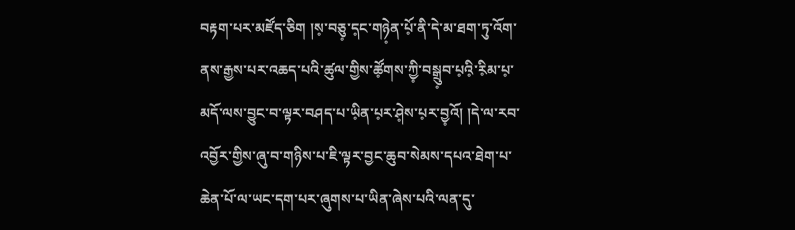བརྟག་པར་མཛོད་ཅིག །ས༷་བཅུ༷་ད༷ང་གཉེ༷ན་པོ༷་ནི་དེ་མ་ཐག་ཏུ་འོག་ནས་རྒྱས་པར་འཆད་པའི་ཚུལ་གྱིས་ཚོ༷གས་ཀྱི༷་བསྒྲུ༷བ་པ༷འི༷་རི༷མ་པ༷་མདོ་ལས་བྱུང་བ་ལྟར་བཤད་པ་ཡི༷ན་པ༷ར་ཤེ༷ས་པ༷ར་བྱ༷འོ། །དེ་ལ་རབ་འབྱོར་གྱིས་ཞུ་བ་གཉིས་པ་ཇི་ལྟར་བྱང་ཆུབ་སེམས་དཔའ་ཐེག་པ་ཆེན་པོ་ལ་ཡང་དག་པར་ཞུགས་པ་ཡིན་ཞེས་པའི་ལན་དུ་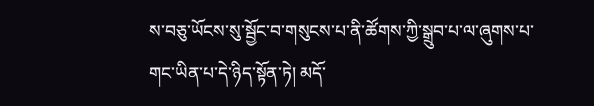ས་བཅུ་ཡོངས་སུ་སྦྱོང་བ་གསུངས་པ་ནི་ཚོགས་ཀྱི་སྒྲུབ་པ་ལ་ཞུགས་པ་གང་ཡིན་པ་དེ་ཉིད་སྟོན་ཏེ། མདོ་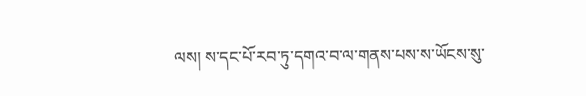ལས། ས་དང་པོ་རབ་ཏུ་དགའ་བ་ལ་གནས་པས་ས་ཡོངས་སུ་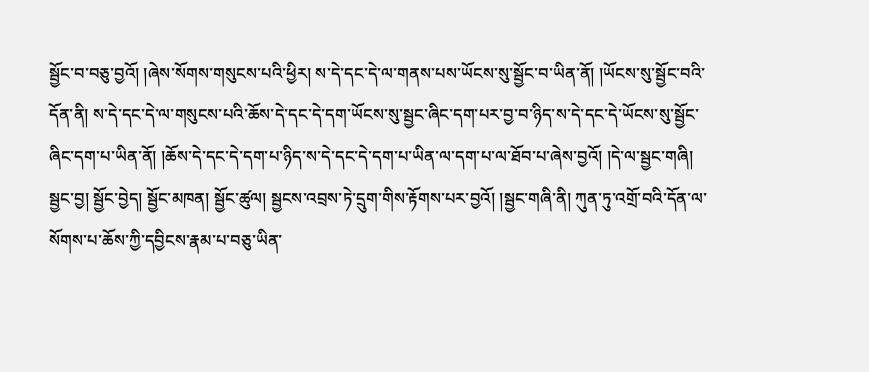སྦྱོང་བ་བཅུ་བྱའོ། །ཞེས་སོགས་གསུངས་པའི་ཕྱིར། ས་དེ་དང་དེ་ལ་གནས་པས་ཡོངས་སུ་སྦྱོང་བ་ཡིན་ནོ། །ཡོངས་སུ་སྦྱོང་བའི་དོན་ནི། ས་དེ་དང་དེ་ལ་གསུངས་པའི་ཆོས་དེ་དང་དེ་དག་ཡོངས་སུ་སྦྱང་ཞིང་དག་པར་བྱ་བ་ཉིད་ས་དེ་དང་དེ་ཡོངས་སུ་སྦྱོང་ཞིང་དག་པ་ཡིན་ནོ། །ཆོས་དེ་དང་དེ་དག་པ་ཉིད་ས་དེ་དང་དེ་དག་པ་ཡིན་ལ་དག་པ་ལ་ཐོབ་པ་ཞེས་བྱའོ། །དེ་ལ་སྦྱང་གཞི། སྦྱང་བྱ། སྦྱོང་བྱེད། སྦྱོང་མཁན། སྦྱོང་ཚུལ། སྦྱངས་འབྲས་ཏེ་དྲུག་གིས་རྟོགས་པར་བྱའོ། །སྦྱང་གཞི་ནི། ཀུན་ཏུ་འགྲོ་བའི་དོན་ལ་སོགས་པ་ཆོས་ཀྱི་དབྱིངས་རྣམ་པ་བཅུ་ཡིན་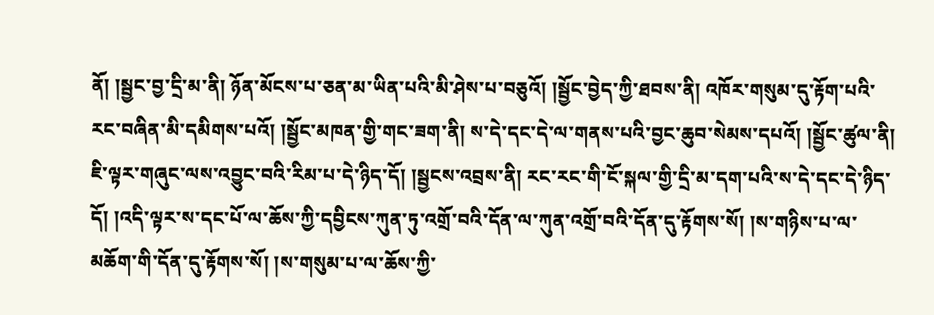ནོ། །སྦྱང་བྱ་དྲི་མ་ནི། ཉོན་མོངས་པ་ཅན་མ་ཡིན་པའི་མི་ཤེས་པ་བཅུའོ། །སྦྱོང་བྱེད་ཀྱི་ཐབས་ནི། འཁོར་གསུམ་དུ་རྟོག་པའི་རང་བཞིན་མི་དམིགས་པའོ། །སྦྱོང་མཁན་གྱི་གང་ཟག་ནི། ས་དེ་དང་དེ་ལ་གནས་པའི་བྱང་ཆུབ་སེམས་དཔའོ། །སྦྱོང་ཚུལ་ནི། ཇི་ལྟར་གཞུང་ལས་འབྱུང་བའི་རིམ་པ་དེ་ཉིད་དོ། །སྦྱངས་འབྲས་ནི། རང་རང་གི་ངོ་སྐལ་གྱི་དྲི་མ་དག་པའི་ས་དེ་དང་དེ་ཉིད་དོ། །འདི་ལྟར་ས་དང་པོ་ལ་ཆོས་ཀྱི་དབྱིངས་ཀུན་ཏུ་འགྲོ་བའི་དོན་ལ་ཀུན་འགྲོ་བའི་དོན་དུ་རྟོགས་སོ། །ས་གཉིས་པ་ལ་མཆོག་གི་དོན་དུ་རྟོགས་སོ། །ས་གསུམ་པ་ལ་ཆོས་ཀྱི་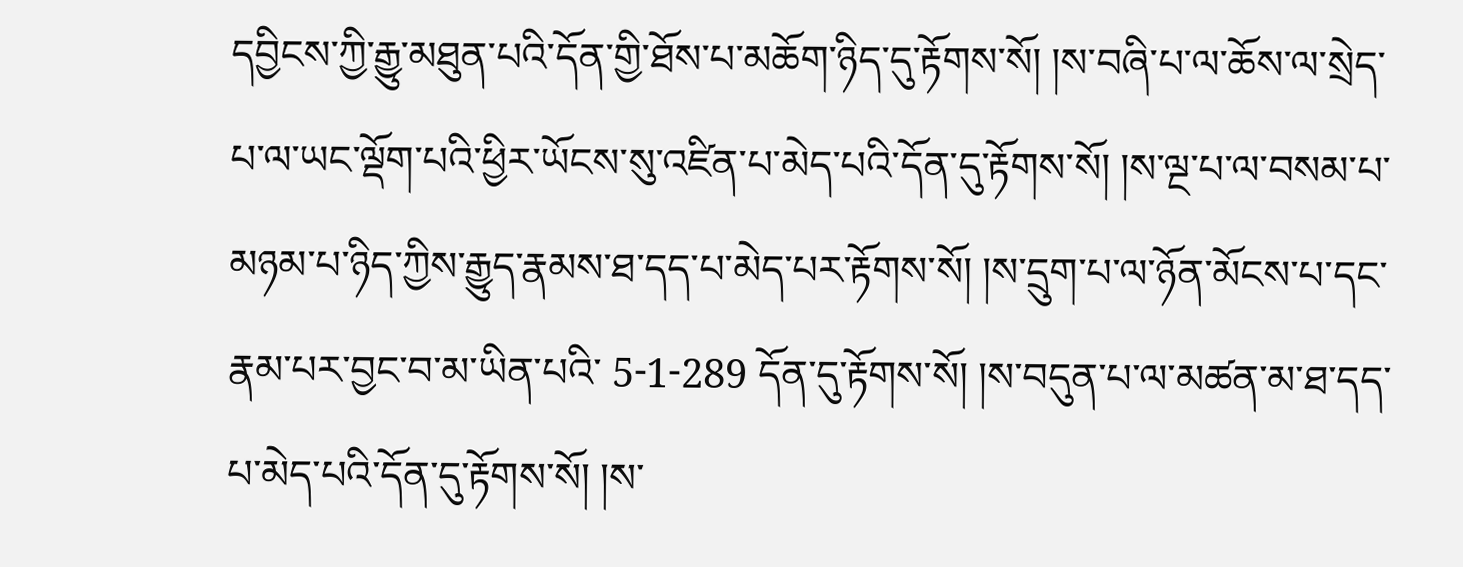དབྱིངས་ཀྱི་རྒྱུ་མཐུན་པའི་དོན་གྱི་ཐོས་པ་མཆོག་ཉིད་དུ་རྟོགས་སོ། །ས་བཞི་པ་ལ་ཆོས་ལ་སྲེད་པ་ལ་ཡང་ལྡོག་པའི་ཕྱིར་ཡོངས་སུ་འཛིན་པ་མེད་པའི་དོན་དུ་རྟོགས་སོ། །ས་ལྔ་པ་ལ་བསམ་པ་མཉམ་པ་ཉིད་ཀྱིས་རྒྱུད་རྣམས་ཐ་དད་པ་མེད་པར་རྟོགས་སོ། །ས་དྲུག་པ་ལ་ཉོན་མོངས་པ་དང་རྣམ་པར་བྱང་བ་མ་ཡིན་པའི་ 5-1-289 དོན་དུ་རྟོགས་སོ། །ས་བདུན་པ་ལ་མཚན་མ་ཐ་དད་པ་མེད་པའི་དོན་དུ་རྟོགས་སོ། །ས་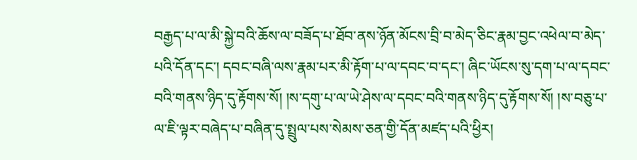བརྒྱད་པ་ལ་མི་སྐྱེ་བའི་ཆོས་ལ་བཟོད་པ་ཐོབ་ནས་ཉོན་མོངས་བྲི་བ་མེད་ཅིང་རྣམ་བྱང་འཕེལ་བ་མེད་པའི་དོན་དང་། དབང་བཞི་ལས་རྣམ་པར་མི་རྟོག་པ་ལ་དབང་བ་དང་། ཞིང་ཡོངས་སུ་དག་པ་ལ་དབང་བའི་གནས་ཉིད་དུ་རྟོགས་སོ། །ས་དགུ་པ་ལ་ཡེ་ཤེས་ལ་དབང་བའི་གནས་ཉིད་དུ་རྟོགས་སོ། །ས་བཅུ་པ་ལ་ཇི་ལྟར་བཞེད་པ་བཞིན་དུ་སྤྲུལ་པས་སེམས་ཅན་གྱི་དོན་མཛད་པའི་ཕྱིར།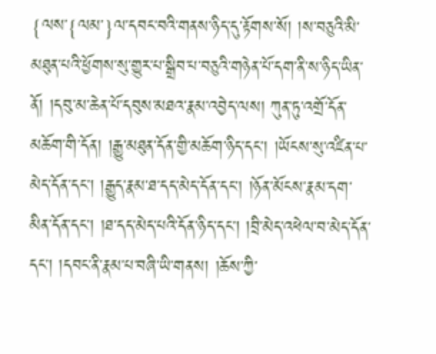{ལས་{ལམ་}ལ་དབང་བའི་གནས་ཉིད་དུ་རྟོགས་སོ། །ས་བཅུའི་མི་མཐུན་པའི་ཕྱོགས་སུ་གྱུར་པ་སྒྲིབ་པ་བཅུའི་གཉེན་པོ་དག་ནི་ས་ཉིད་ཡིན་ནོ། །དབུ་མ་ཆེན་པོ་དབུས་མཐའ་རྣམ་འབྱེད་ལས། ཀུན་ཏུ་འགྲོ་དོན་མཆོག་གི་དོན། །རྒྱུ་མཐུན་དོན་གྱི་མཆོག་ཉིད་དང་། །ཡོངས་སུ་འཛིན་པ་མེད་དོན་དང་། །རྒྱུད་རྣམ་ཐ་དད་མེད་དོན་དང་། །ཉོན་མོངས་རྣམ་དག་མིན་དོན་དང་། །ཐ་དད་མེད་པའི་དོན་ཉིད་དང་། །བྲི་མེད་འཕེལ་བ་མེད་དོན་དང་། །དབང་ནི་རྣམ་པ་བཞི་ཡི་གནས། །ཆོས་ཀྱི་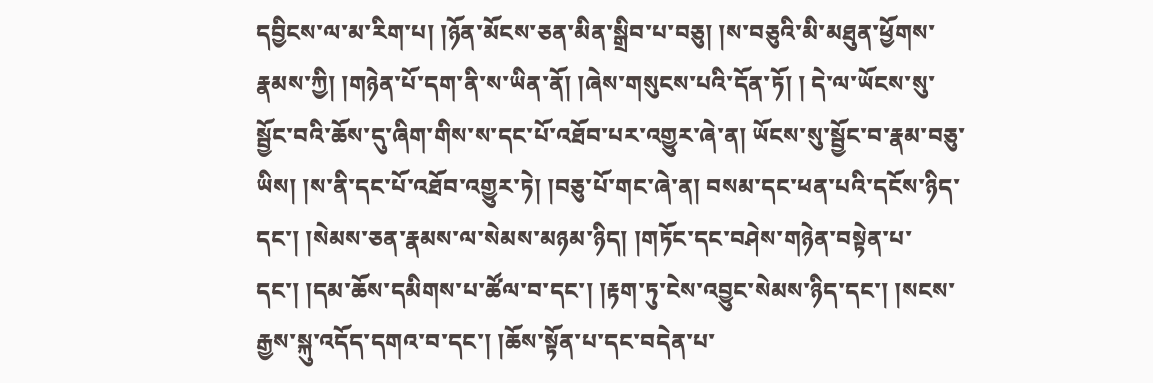དབྱིངས་ལ་མ་རིག་པ། །ཉོན་མོངས་ཅན་མིན་སྒྲིབ་པ་བཅུ། །ས་བཅུའི་མི་མཐུན་ཕྱོགས་རྣམས་ཀྱི། །གཉེན་པོ་དག་ནི་ས་ཡིན་ནོ། །ཞེས་གསུངས་པའི་དོན་ཏོ། ། དེ་ལ་ཡོངས་སུ་སྦྱོང་བའི་ཆོས་དུ་ཞིག་གིས་ས་དང་པོ་འཐོབ་པར་འགྱུར་ཞེ་ན། ཡོངས་སུ་སྦྱོང་བ་རྣམ་བཅུ་ཡིས། །ས་ནི་དང་པོ་འཐོབ་འགྱུར་ཏེ། །བཅུ་པོ་གང་ཞེ་ན། བསམ་དང་ཕན་པའི་དངོས་ཉིད་དང་། །སེམས་ཅན་རྣམས་ལ་སེམས་མཉམ་ཉིད། །གཏོང་དང་བཤེས་གཉེན་བསྟེན་པ་དང་། །དམ་ཆོས་དམིགས་པ་ཚོལ་བ་དང་། །རྟག་ཏུ་ངེས་འབྱུང་སེམས་ཉིད་དང་། །སངས་རྒྱས་སྐུ་འདོད་དགའ་བ་དང་། །ཆོས་སྟོན་པ་དང་བདེན་པ་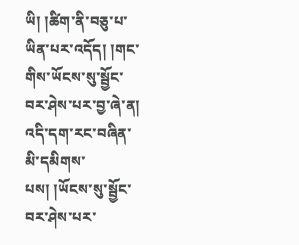ཡི། །ཚིག་ནི་བཅུ་པ་ཡིན་པར་འདོད། །གང་གིས་ཡོངས་སུ་སྦྱོང་བར་ཤེས་པར་བྱ་ཞེ་ན། འདི་དག་རང་བཞིན་མི་དམིགས་པས། །ཡོངས་སུ་སྦྱོང་བར་ཤེས་པར་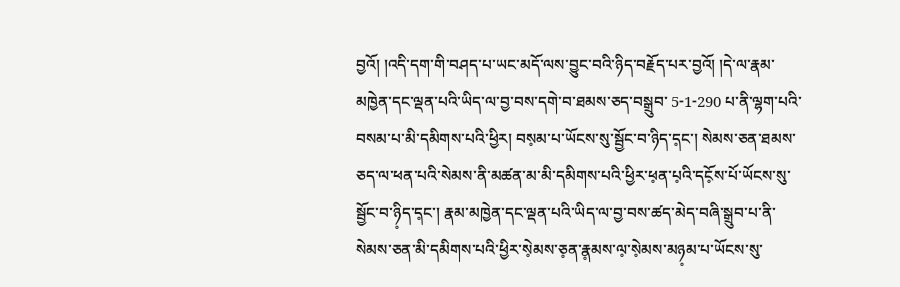བྱའོ། །འདི་དག་གི་བཤད་པ་ཡང་མདོ་ལས་བྱུང་བའི་ཉིད་བརྗོད་པར་བྱའོ། །དེ་ལ་རྣམ་མཁྱེན་དང་ལྡན་པའི་ཡིད་ལ་བྱ་བས་དགེ་བ་ཐམས་ཅད་བསྒྲུབ་ 5-1-290 པ་ནི་ལྷག་པའི་བསམ་པ་མི་དམིགས་པའི་ཕྱིར། བས༷མ་པ་ཡོངས་སུ་སྦྱོང་བ་ཉིད་ད༷ང་། སེམས་ཅན་ཐམས་ཅད་ལ་ཕན་པའི་སེམས་ནི་མཚན་མ་མི་དམིགས་པའི་ཕྱིར་ཕ༷ན་པ༷འི་དངོ༷ས་པོ་ཡོངས་སུ་སྦྱོང་བ་ཉི༷ད་ད༷ང་། རྣམ་མཁྱེན་དང་ལྡན་པའི་ཡིད་ལ་བྱ་བས་ཚད་མེད་བཞི་སྒྲུབ་པ་ནི་སེམས་ཅན་མི་དམིགས་པའི་ཕྱིར་སེ༷མས་ཅ༷ན་རྣ༷མས་ལ༷་སེ༷མས་མཉ༷མ་པ་ཡོངས་སུ་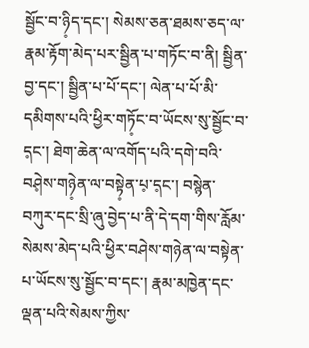སྦྱོང་བ་ཉི༷ད་དང་། སེམས་ཅན་ཐམས་ཅད་ལ་རྣམ་རྟོག་མེད་པར་སྦྱིན་པ་གཏོང་བ་ནི། སྦྱིན་བྱ་དང་། སྦྱིན་པ་པོ་དང་། ལེན་པ་པོ་མི་དམིགས་པའི་ཕྱིར་གཏོ༷ང་བ་ཡོངས་སུ་སྦྱོང་བ་ད༷ང་། ཐེག་ཆེན་ལ་འགོད་པའི་དགེ་བའི་བཤེ༷ས་གཉེ༷ན་ལ་བསྟེ༷ན་པ༷་ད༷ང་། བསྙེན་བཀུར་དང་སྲི་ཞུ་བྱེད་པ་ནི་དེ་དག་གིས་རློམ་སེམས་མེད་པའི་ཕྱིར་བཤེས་གཉེན་ལ་བསྟེན་པ་ཡོངས་སུ་སྦྱོང་བ་དང་། རྣམ་མཁྱེན་དང་ལྡན་པའི་སེམས་ཀྱིས་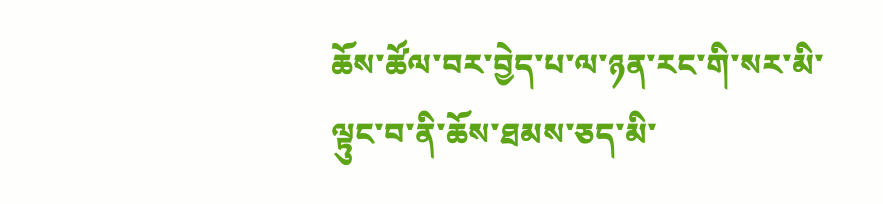ཆོས་ཚོལ་བར་བྱེད་པ་ལ་ཉན་རང་གི་སར་མི་ལྟུང་བ་ནི་ཆོས་ཐམས་ཅད་མི་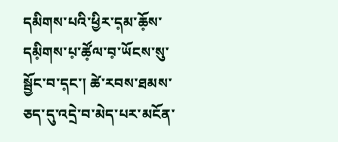དམིགས་པའི་ཕྱིར་ད༷མ་ཆོ༷ས་དམི༷གས་པ༷་ཚོ༷ལ་བ༷་ཡོངས་སུ་སྦྱོང་བ་ད༷ང་། ཚེ་རབས་ཐམས་ཅད་དུ་འདྲེ་བ་མེད་པར་མངོན་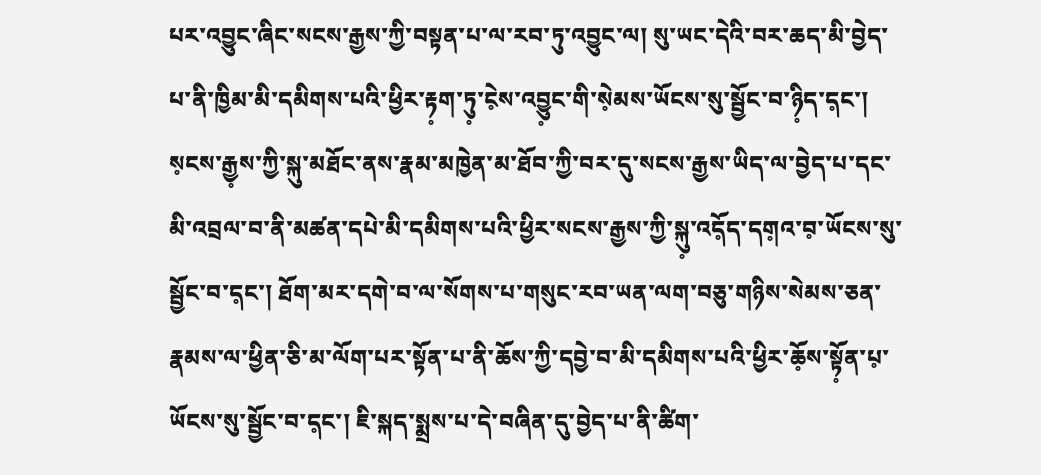པར་འབྱུང་ཞིང་སངས་རྒྱས་ཀྱི་བསྟན་པ་ལ་རབ་ཏུ་འབྱུང་ལ། སུ་ཡང་དེའི་བར་ཆད་མི་བྱེད་པ་ནི་ཁྱིམ་མི་དམིགས་པའི་ཕྱིར་རྟ༷ག་ཏུ༷་ངེ༷ས་འབྱུ༷ང་གི་སེ༷མས་ཡོངས་སུ་སྦྱོང་བ་ཉི༷ད་ད༷ང་། ས༷ངས་རྒྱ༷ས་ཀྱི་སྐུ་མཐོང་ནས་རྣམ་མཁྱེན་མ་ཐོབ་ཀྱི་བར་དུ་སངས་རྒྱས་ཡིད་ལ་བྱེད་པ་དང་མི་འབྲལ་བ་ནི་མཚན་དཔེ་མི་དམིགས་པའི་ཕྱིར་སངས་རྒྱས་ཀྱི་སྐུ༷་འདོ༷ད་དག༷འ་བ༷་ཡོངས་སུ་སྦྱོང་བ་ད༷ང་། ཐོག་མར་དགེ་བ་ལ་སོགས་པ་གསུང་རབ་ཡན་ལག་བཅུ་གཉིས་སེམས་ཅན་རྣམས་ལ་ཕྱིན་ཅི་མ་ལོག་པར་སྟོན་པ་ནི་ཆོས་ཀྱི་དབྱེ་བ་མི་དམིགས་པའི་ཕྱིར་ཆོ༷ས་སྟོ༷ན་པ༷་ཡོངས་སུ་སྦྱོང་བ་ད༷ང་། ཇི་སྐད་སྨྲས་པ་དེ་བཞིན་དུ་བྱེད་པ་ནི་ཚིག་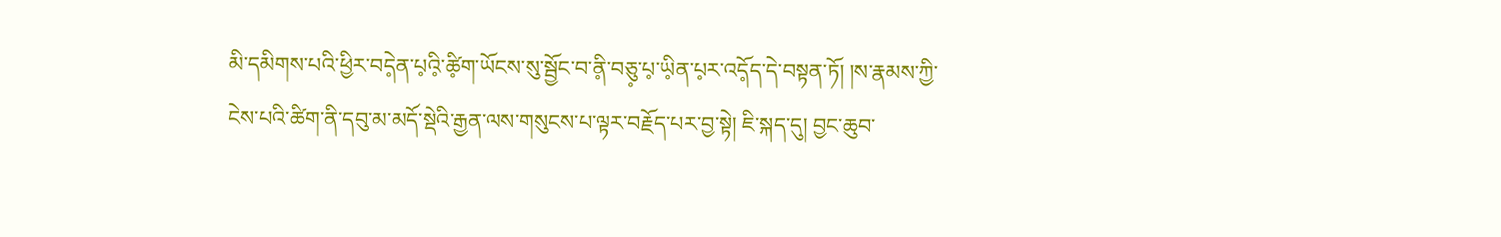མི་དམིགས་པའི་ཕྱིར་བདེ༷ན་པ༷འི༷་ཚི༷ག་ཡོངས་སུ་སྦྱོང་བ་ནི༷་བཅུ༷་པ༷་ཡི༷ན་པ༷ར་འདོ༷ད་དེ་བསྟན་ཏོ། །ས་རྣམས་ཀྱི་ངེས་པའི་ཚིག་ནི་དབུ་མ་མདོ་སྡེའི་རྒྱན་ལས་གསུངས་པ་ལྟར་བརྗོད་པར་བྱ་སྟེ། ཇི་སྐད་དུ། བྱང་ཆུབ་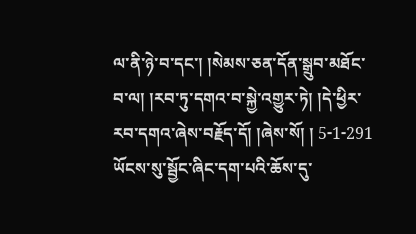ལ་ནི་ཉེ་བ་དང་། །སེམས་ཅན་དོན་སྒྲུབ་མཐོང་བ་ལ། །རབ་ཏུ་དགའ་བ་སྐྱེ་འགྱུར་ཏེ། །དེ་ཕྱིར་རབ་དགའ་ཞེས་བརྗོད་དོ། །ཞེས་སོ། ། 5-1-291 ཡོངས་སུ་སྦྱོང་ཞིང་དག་པའི་ཆོས་དུ་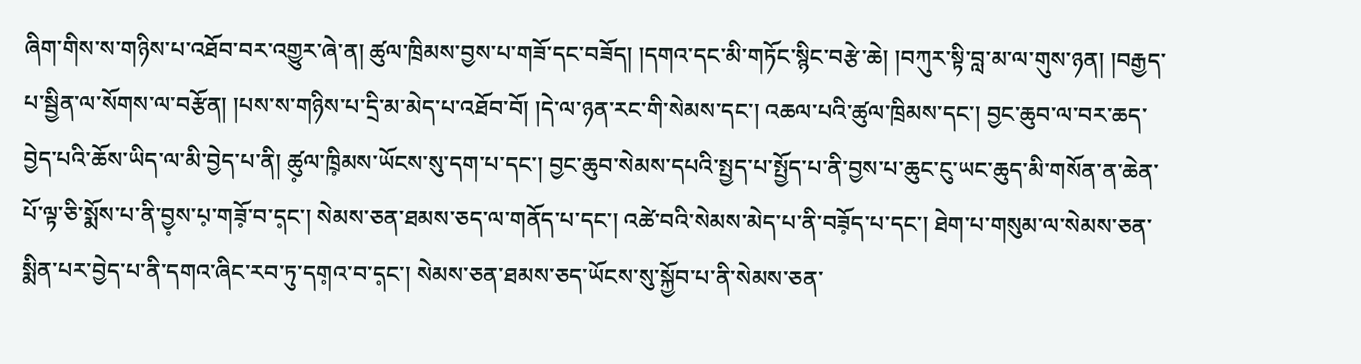ཞིག་གིས་ས་གཉིས་པ་འཐོབ་བར་འགྱུར་ཞེ་ན། ཚུལ་ཁྲིམས་བྱས་པ་གཟོ་དང་བཟོད། །དགའ་དང་མི་གཏོང་སྙིང་བརྩེ་ཆེ། །བཀུར་སྟི་བླ་མ་ལ་གུས་ཉན། །བརྒྱད་པ་སྦྱིན་ལ་སོགས་ལ་བརྩོན། །པས་ས་གཉིས་པ་དྲི་མ་མེད་པ་འཐོབ་བོ། །དེ་ལ་ཉན་རང་གི་སེམས་དང་། འཆལ་པའི་ཚུལ་ཁྲིམས་དང་། བྱང་ཆུབ་ལ་བར་ཆད་བྱེད་པའི་ཆོས་ཡིད་ལ་མི་བྱེད་པ་ནི། ཚུ༷ལ་ཁྲི༷མས་ཡོངས་སུ་དག་པ་དང་། བྱང་ཆུབ་སེམས་དཔའི་སྤྱད་པ་སྤྱོད་པ་ནི་བྱས་པ་ཆུང་ངུ་ཡང་ཆུད་མི་གསོན་ན་ཆེན་པོ་ལྟ་ཅི་སྨོས་པ་ནི་བྱ༷ས་པ༷་གཟོ༷་བ་ད༷ང་། སེམས་ཅན་ཐམས་ཅད་ལ་གནོད་པ་དང་། འཚེ་བའི་སེམས་མེད་པ་ནི་བཟོ༷ད་པ་དང་། ཐེག་པ་གསུམ་ལ་སེམས་ཅན་སྨིན་པར་བྱེད་པ་ནི་དགའ་ཞིང་རབ་ཏུ་དག༷འ་བ་ད༷ང་། སེམས་ཅན་ཐམས་ཅད་ཡོངས་སུ་སྐྱོབ་པ་ནི་སེམས་ཅན་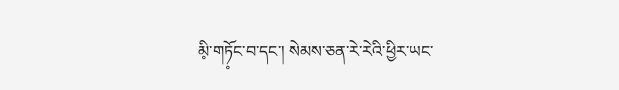མི༷་གཏོ༷ང་བ་དང་། སེམས་ཅན་རེ་རེའི་ཕྱིར་ཡང་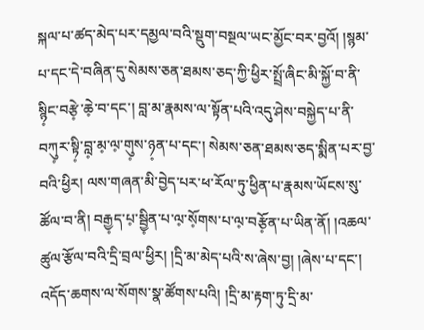སྐལ་པ་ཚད་མེད་པར་དམྱལ་བའི་སྡུག་བསྔལ་ཡང་མྱོང་བར་བྱའོ། །སྙམ་པ་དང་དེ་བཞིན་དུ་སེམས་ཅན་ཐམས་ཅད་ཀྱི་ཕྱིར་སྤྲོ་ཞིང་མི་སྐྱོ་བ་ནི་སྙི༷ང་བརྩེ༷་ཆེ༷་བ་དང་། བླ་མ་རྣམས་ལ་སྟོན་པའི་འདུ་ཤེས་བསྐྱེད་པ་ནི་བཀུ༷ར་སྟི༷་བླ༷་མ༷་ལ༷་གུ༷ས་ཉ༷ན་པ་དང་། སེམས་ཅན་ཐམས་ཅད་སྨིན་པར་བྱ་བའི་ཕྱིར། ལས་གཞན་མི་བྱེད་པར་ཕ་རོལ་ཏུ་ཕྱིན་པ་རྣམས་ཡོངས་སུ་ཚོལ་བ་ནི། བརྒྱ༷ད་པ༷་སྦྱི༷ན་པ་ལ༷་སོ༷གས་པ་ལ༷་བརྩོ༷ན་པ་ཡིན་ནོ། །འཆལ་ཚུལ་རྩོལ་བའི་དྲི་བྲལ་ཕྱིར། །དྲི་མ་མེད་པའི་ས་ཞེས་བྱ། །ཞེས་པ་དང་། འདོད་ཆགས་ལ་སོགས་སྣ་ཚོགས་པའི། །དྲི་མ་རྟག་ཏུ་དྲི་མ་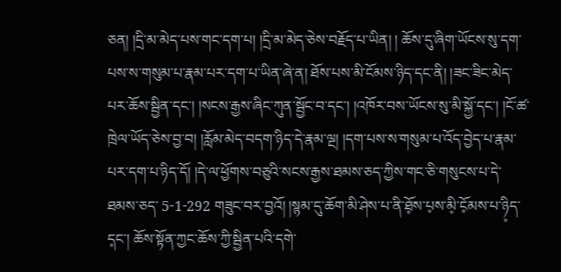ཅན། །དྲི་མ་མེད་པས་གང་དག་པ། །དྲི་མ་མེད་ཅེས་བརྗོད་པ་ཡིན། ། ཆོས་དུ་ཞིག་ཡོངས་སུ་དག་པས་ས་གསུམ་པ་རྣམ་པར་དག་པ་ཡིན་ཞེ་ན། ཐོས་པས་མི་ངོམས་ཉིད་དང་ནི། །ཟང་ཟིང་མེད་པར་ཆོས་སྦྱིན་དང་། །སངས་རྒྱས་ཞིང་ཀུན་སྦྱོང་བ་དང་། །འཁོར་བས་ཡོངས་སུ་མི་སྐྱོ་དང་། །ངོ་ཚ་ཁྲེལ་ཡོད་ཅེས་བྱ་བ། །རློམ་མེད་བདག་ཉིད་དེ་རྣམ་ལྔ། །དག་པས་ས་གསུམ་པ་འོད་བྱེད་པ་རྣམ་པར་དག་པ་ཉིད་དོ། །དེ་ལ་ཕྱོགས་བཅུའི་སངས་རྒྱས་ཐམས་ཅད་ཀྱིས་གང་ཅི་གསུངས་པ་དེ་ཐམས་ཅད་ 5-1-292 གཟུང་བར་བྱའོ། །སྙམ་དུ་ཆོག་མི་ཤེས་པ་ནི་ཐོ༷ས་པ༷ས་མི༷་ངོ༷མས་པ་ཉི༷ད་ད༷ང་། ཆོས་སྟོན་ཀྱང་ཆོས་ཀྱི་སྦྱིན་པའི་དགེ་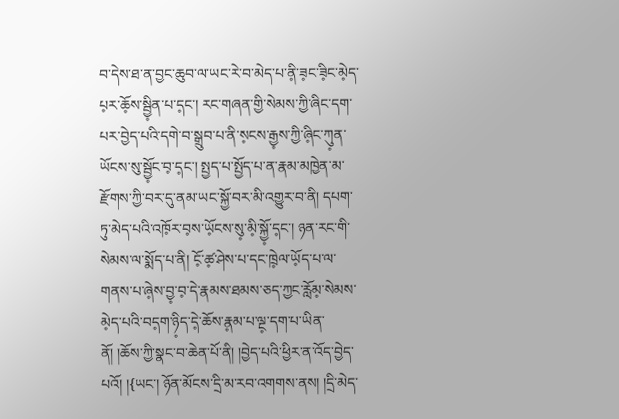བ་དེས་ཐ་ན་བྱང་ཆུབ་ལ་ཡང་རེ་བ་མེད་པ་ནི༷་ཟ༷ང་ཟི༷ང་མེ༷ད་པ༷ར་ཆོ༷ས་སྦྱི༷ན་པ་ད༷ང་། རང་གཞན་གྱི་སེམས་ཀྱི་ཞིང་དག་པར་བྱེད་པའི་དགེ་བ་སྒྲུབ་པ་ནི་ས༷ངས་རྒྱ༷ས་ཀྱི་ཞི༷ང་ཀུ༷ན་ཡོངས་སུ་སྦྱོ༷ང་བ༷་ད༷ང་། སྤྱད་པ་སྤྱོད་པ་ན་རྣམ་མཁྱེན་མ་རྫོགས་ཀྱི་བར་དུ་ནམ་ཡང་སྐྱོ་བར་མི་འགྱུར་བ་ནི། དཔག་ཏུ་མེད་པའི་འཁོ༷ར་བ༷ས་ཡོ༷ངས་སུ༷་མི༷་སྐྱོ༷་ད༷ང་། ཉན་རང་གི་སེམས་ལ་སྨོད་པ་ནི། ངོ༷་ཚ༷་ཤེས་པ་དང་ཁྲེ༷ལ་ཡོ༷ད་པ་ལ་གནས་པ་ཞེ༷ས་བྱ༷་བ༷་དེ་རྣམས་ཐམས་ཅད་ཀྱང་རློམ༷་སེམས་མེ༷ད་པའི་བད༷ག་ཉི༷ད་དེ༷་ཆོས་རྣ༷མ་པ་ལྔ༷་དག་པ་ཡིན་ནོ། །ཆོས་ཀྱི་སྣང་བ་ཆེན་པོ་ནི། །བྱེད་པའི་ཕྱིར་ན་འོད་བྱེད་པའོ། །{ཡང་། ཉོན་མོངས་དྲི་མ་རབ་འགགས་ནས། །དྲི་མེད་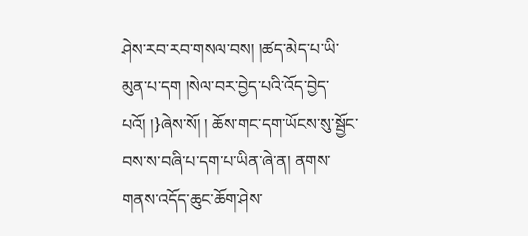ཤེས་རབ་རབ་གསལ་བས། །ཚད་མེད་པ་ཡི་མུན་པ་དག །སེལ་བར་བྱེད་པའི་འོད་བྱེད་པའོ། །}ཞེས་སོ། ། ཆོས་གང་དག་ཡོངས་སུ་སྦྱོང་བས་ས་བཞི་པ་དག་པ་ཡིན་ཞེ་ན། ནགས་གནས་འདོད་ཆུང་ཆོག་ཤེས་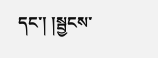དང་། །སྦྱངས་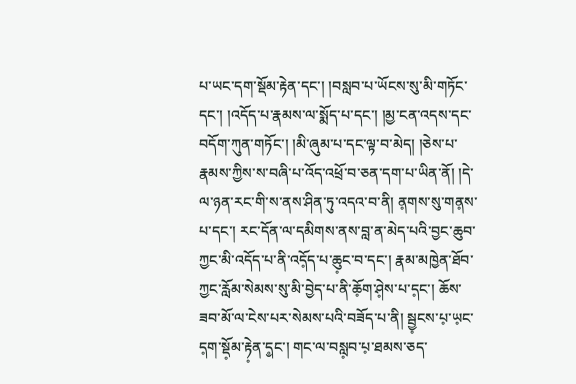པ་ཡང་དག་སྡོམ་རྟེན་དང་། །བསླབ་པ་ཡོངས་སུ་མི་གཏོང་དང་། །འདོད་པ་རྣམས་ལ་སྨོད་པ་དང་། །མྱ་ངན་འདས་དང་བདོག་ཀུན་གཏོང་། །མི་ཞུམ་པ་དང་ལྟ་བ་མེད། །ཅེས་པ་རྣམས་ཀྱིས་ས་བཞི་པ་འོད་འཕྲོ་བ་ཅན་དག་པ་ཡིན་ནོ། །དེ་ལ་ཉན་རང་གི་ས་ནས་ཤིན་ཏུ་འདའ་བ་ནི། ན༷གས་སུ་གན༷ས་པ་དང་། རང་དོན་ལ་དམིགས་ནས་བླ་ན་མེད་པའི་བྱང་ཆུབ་ཀྱང་མི་འདོད་པ་ནི་འདོ༷ད་པ་ཆུ༷ང་བ་དང་། རྣམ་མཁྱེན་ཐོབ་ཀྱང་རློམ་སེམས་སུ་མི་བྱེད་པ་ནི་ཆོ༷ག་ཤེ༷ས་པ་ད༷ང་། ཆོས་ཟབ་མོ་ལ་ངེས་པར་སེམས་པའི་བཟོད་པ་ནི། སྦྱ༷ངས་པ༷་ཡ༷ང་ད༷ག་སྡོ༷མ་རྟེ༷ན་ད༵ང་། གང་ལ་བསླ༷བ་པ༷་ཐམས་ཅད་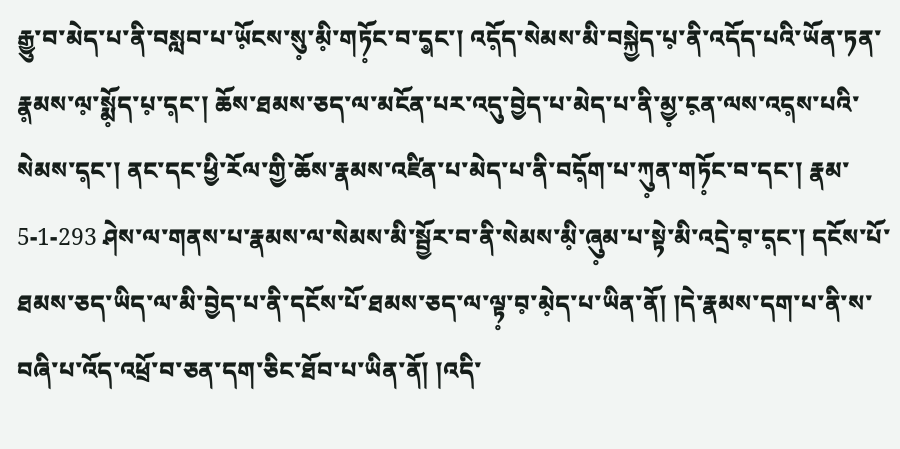རྒྱུ་བ་མེད་པ་ནི་བསླབ་པ་ཡོ༷ངས་སུ༷་མི༷་གཏོ༷ང་བ་ད༵ང་། འདོ༷ད་སེམས་མི་བསྐྱེད་པ༷་ནི་འདོད་པའི་ཡོན་ཏན་རྣ༷མས་ལ༷་སྨོ༷ད་པ༷་ད༷ང་། ཆོས་ཐམས་ཅད་ལ་མངོན་པར་འདུ་བྱེད་པ་མེད་པ་ནི་མྱ༷་ང༷ན་ལས་འད༷ས་པའི་སེམས་ད༷ང་། ནང་དང་ཕྱི་རོལ་གྱི་ཆོས་རྣམས་འཛིན་པ་མེད་པ་ནི་བདོ༷ག་པ་ཀུ༷ན་གཏོ༷ང་བ་དང་། རྣམ་ 5-1-293 ཤེས་ལ་གནས་པ་རྣམས་ལ་སེམས་མི་སྦྱོར་བ་ནི་སེམས་མི༷་ཞུ༷མ་པ་སྟེ་མི་འདྲེ་བ༷་ད༷ང་། དངོས་པོ་ཐམས་ཅད་ཡིད་ལ་མི་བྱེད་པ་ནི་དངོས་པོ་ཐམས་ཅད་ལ་ལྟ༷་བ༷་མེ༷ད་པ་ཡིན་ནོ། །དེ་རྣམས་དག་པ་ནི་ས་བཞི་པ་འོད་འཕྲོ་བ་ཅན་དག་ཅིང་ཐོབ་པ་ཡིན་ནོ། །འདི་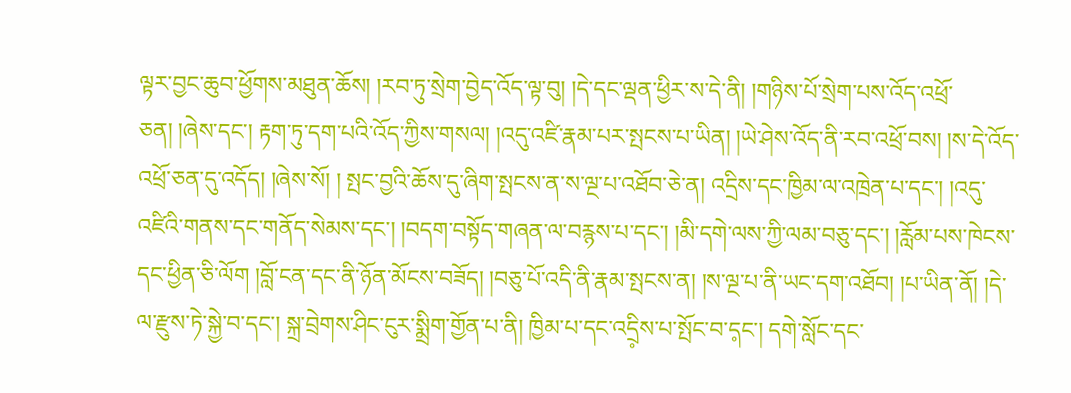ལྟར་བྱང་ཆུབ་ཕྱོགས་མཐུན་ཆོས། །རབ་ཏུ་སྲེག་བྱེད་འོད་ལྟ་བུ། །དེ་དང་ལྡན་ཕྱིར་ས་དེ་ནི། །གཉིས་པོ་སྲེག་པས་འོད་འཕྲོ་ཅན། །ཞེས་དང་། རྟག་ཏུ་དག་པའི་འོད་ཀྱིས་གསལ། །འདུ་འཛི་རྣམ་པར་སྤངས་པ་ཡིན། །ཡེ་ཤེས་འོད་ནི་རབ་འཕྲོ་བས། །ས་དེ་འོད་འཕྲོ་ཅན་དུ་འདོད། །ཞེས་སོ། ། སྤང་བྱའི་ཆོས་དུ་ཞིག་སྤངས་ན་ས་ལྔ་པ་འཐོབ་ཅེ་ན། འདྲིས་དང་ཁྱིམ་ལ་འཁྲེན་པ་དང་། །འདུ་འཛིའི་གནས་དང་གནོད་སེམས་དང་། །བདག་བསྟོད་གཞན་ལ་བརྙས་པ་དང་། །མི་དགེ་ལས་ཀྱི་ལམ་བཅུ་དང་། །རློམ་པས་ཁེངས་དང་ཕྱིན་ཅི་ལོག །བློ་ངན་དང་ནི་ཉོན་མོངས་བཟོད། །བཅུ་པོ་འདི་ནི་རྣམ་སྤངས་ན། །ས་ལྔ་པ་ནི་ཡང་དག་འཐོབ། །པ་ཡིན་ནོ། །དེ་ལ་རྫུས་ཏེ་སྐྱེ་བ་དང་། སྐྲ་བྲེགས་ཤིང་ངུར་སྨྲིག་གྱོན་པ་ནི། ཁྱིམ་པ་དང་འདྲི༷ས་པ་སྤོང་བ་ད༷ང་། དགེ་སློང་དང་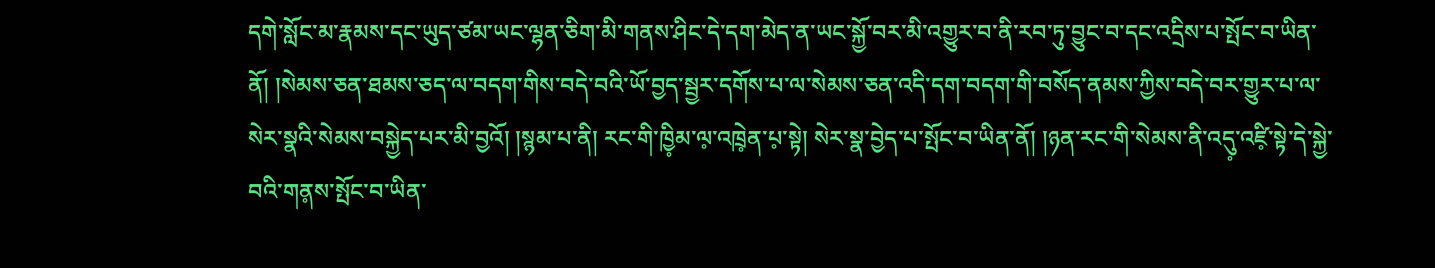དགེ་སློང་མ་རྣམས་དང་ཡུད་ཙམ་ཡང་ལྷན་ཅིག་མི་གནས་ཤིང་དེ་དག་མེད་ན་ཡང་སྐྱོ་བར་མི་འགྱུར་བ་ནི་རབ་ཏུ་བྱུང་བ་དང་འདྲིས་པ་སྤོང་བ་ཡིན་ནོ། །སེམས་ཅན་ཐམས་ཅད་ལ་བདག་གིས་བདེ་བའི་ཡོ་བྱད་སྦྱར་དགོས་པ་ལ་སེམས་ཅན་འདི་དག་བདག་གི་བསོད་ནམས་ཀྱིས་བདེ་བར་གྱུར་པ་ལ་སེར་སྣའི་སེམས་བསྐྱེད་པར་མི་བྱའོ། །སྙམ་པ་ནི། རང་གི་ཁྱི༷མ་ལ༷་འཁྲེ༷ན་པ༷་སྟེ། སེར་སྣ་བྱེད་པ་སྤོང་བ་ཡིན་ནོ། །ཉན་རང་གི་སེམས་ནི་འདུ༷་འཛི༷་སྟེ་དེ་སྐྱེ་བའི་གན༷ས་སྤོང་བ་ཡིན་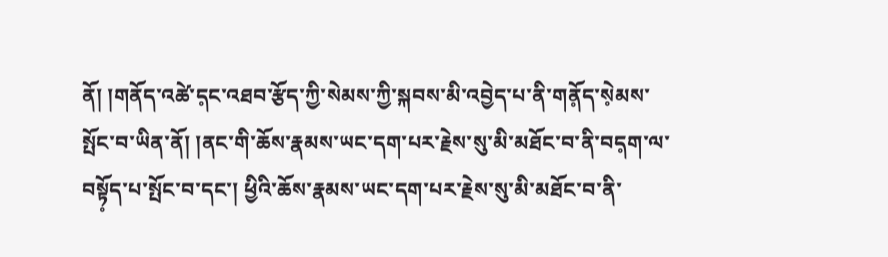ནོ། །གནོད་འཚེ་ད༷ང་འཐབ་རྩོད་ཀྱི་སེམས་ཀྱི་སྐབས་མི་འབྱེད་པ་ནི་གནོ༷ད་སེ༷མས་སྤོང་བ་ཡིན་ནོ། །ནང་གི་ཆོས་རྣམས་ཡང་དག་པར་རྗེས་སུ་མི་མཐོང་བ་ནི་བད༷ག་ལ་བསྟོ༷ད་པ་སྤོང་བ་དང་། ཕྱིའི་ཆོས་རྣམས་ཡང་དག་པར་རྗེས་སུ་མི་མཐོང་བ་ནི་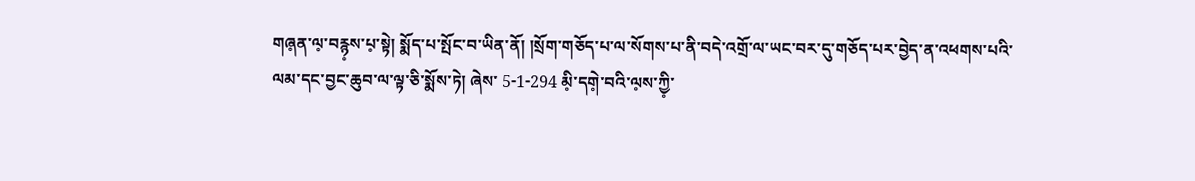གཞ༷ན་ལ༷་བརྙ༷ས་པ༷་སྟེ། སྨོད་པ་སྤོང་བ་ཡིན་ནོ། །སྲོག་གཅོད་པ་ལ་སོགས་པ་ནི་བདེ་འགྲོ་ལ་ཡང་བར་དུ་གཅོད་པར་བྱེད་ན་འཕགས་པའི་ལམ་དང་བྱང་ཆུབ་ལ་ལྟ་ཅི་སྨོས་ཏེ། ཞེས་ 5-1-294 མི༷་དགེ༷་བའི་ལ༷ས་ཀྱི༷་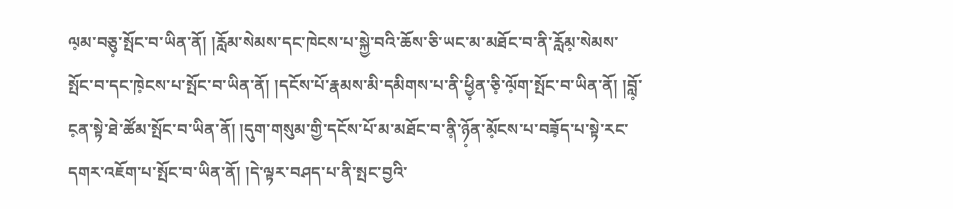ལ༷མ་བཅུ༷་སྤོང་བ་ཡིན་ནོ། །རློམ་སེམས་དང་ཁེངས་པ་སྐྱེ་བའི་ཆོས་ཅི་ཡང་མ་མཐོང་བ་ནི་རློམ༷་སེམས་སྤོང་བ་དང་ཁེ༷ངས་པ་སྤོང་བ་ཡིན་ནོ། །དངོས་པོ་རྣམས་མི་དམིགས་པ་ནི་ཕྱི༷ན་ཅི༷་ལོ༷ག་སྤོང་བ་ཡིན་ནོ། །བློ༷་ང༷ན་སྟེ་ཐེ་ཚོམ་སྤོང་བ་ཡིན་ནོ། །དུག་གསུམ་གྱི་དངོས་པོ་མ་མཐོང་བ་ནི༷་ཉོ༷ན་མོ༷ངས་པ་བཟོ༷ད་པ་སྟེ་རང་དགར་འཇོག་པ་སྤོང་བ་ཡིན་ནོ། །དེ་ལྟར་བཤད་པ་ནི་སྤང་བྱའི་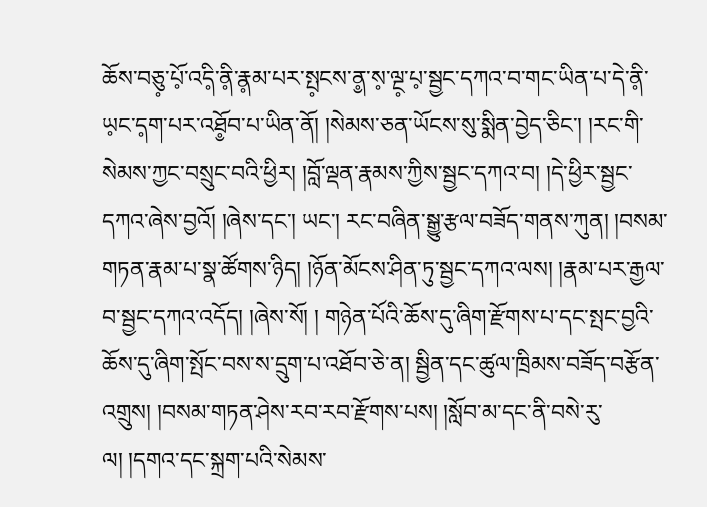ཆོས་བཅུ༷་པོ༷་འདི༷་ནི༷་རྣ༷མ་པར་སྤ༷ངས་ན༵་ས༷་ལྔ༷་པ༷་སྦྱང་དཀའ་བ་གང་ཡིན་པ་དེ་ནི༷་ཡ༷ང་ད༷ག་པར་འཐོ༵བ་པ་ཡིན་ནོ། །སེམས་ཅན་ཡོངས་སུ་སྨིན་བྱེད་ཅིང་། །རང་གི་སེམས་ཀྱང་བསྲུང་བའི་ཕྱིར། །བློ་ལྡན་རྣམས་ཀྱིས་སྦྱང་དཀའ་བ། །དེ་ཕྱིར་སྦྱང་དཀའ་ཞེས་བྱའོ། །ཞེས་དང་། ཡང་། རང་བཞིན་སྒྱུ་རྩལ་བཟོད་གནས་ཀུན། །བསམ་གཏན་རྣམ་པ་སྣ་ཚོགས་ཉིད། །ཉོན་མོངས་ཤིན་ཏུ་སྦྱང་དཀའ་ལས། །རྣམ་པར་རྒྱལ་བ་སྦྱང་དཀའ་འདོད། །ཞེས་སོ། ། གཉེན་པོའི་ཆོས་དུ་ཞིག་རྫོགས་པ་དང་སྤང་བྱའི་ཆོས་དུ་ཞིག་སྤོང་བས་ས་དྲུག་པ་འཐོབ་ཅེ་ན། སྦྱིན་དང་ཚུལ་ཁྲིམས་བཟོད་བརྩོན་འགྲུས། །བསམ་གཏན་ཤེས་རབ་རབ་རྫོགས་པས། །སློབ་མ་དང་ནི་བསེ་རུ་ལ། །དགའ་དང་སྐྲག་པའི་སེམས་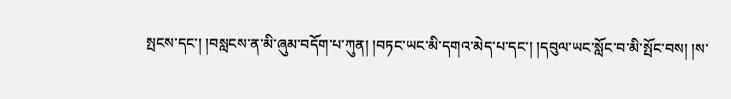སྤངས་དང་། །བསླངས་ན་མི་ཞུམ་བདོག་པ་ཀུན། །བཏང་ཡང་མི་དགའ་མེད་པ་དང་། །དབུལ་ཡང་སློང་བ་མི་སྤོང་བས། །ས་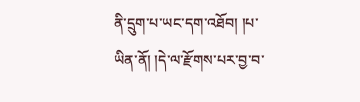ནི་དྲུག་པ་ཡང་དག་འཐོབ། །པ་ཡིན་ནོ། །དེ་ལ་རྫོགས་པར་བྱ་བ་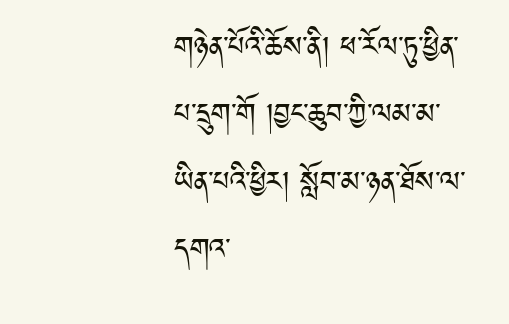གཉེན་པོའི་ཆོས་ནི། ཕ་རོལ་ཏུ་ཕྱིན་པ་དྲུག་གོ །བྱང་ཆུབ་ཀྱི་ལམ་མ་ཡིན་པའི་ཕྱིར། སློབ་མ་ཉན་ཐོས་ལ་དགའ་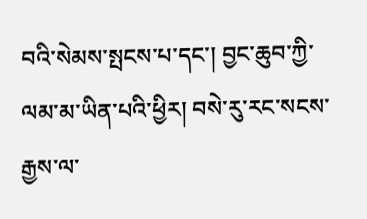བའི་སེམས་སྤངས་པ་དང་། བྱང་ཆུབ་ཀྱི་ལམ་མ་ཡིན་པའི་ཕྱིར། བསེ་རུ་རང་སངས་རྒྱས་ལ་